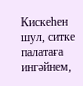Кискеһен шул, ситке палатаға ингәйнем,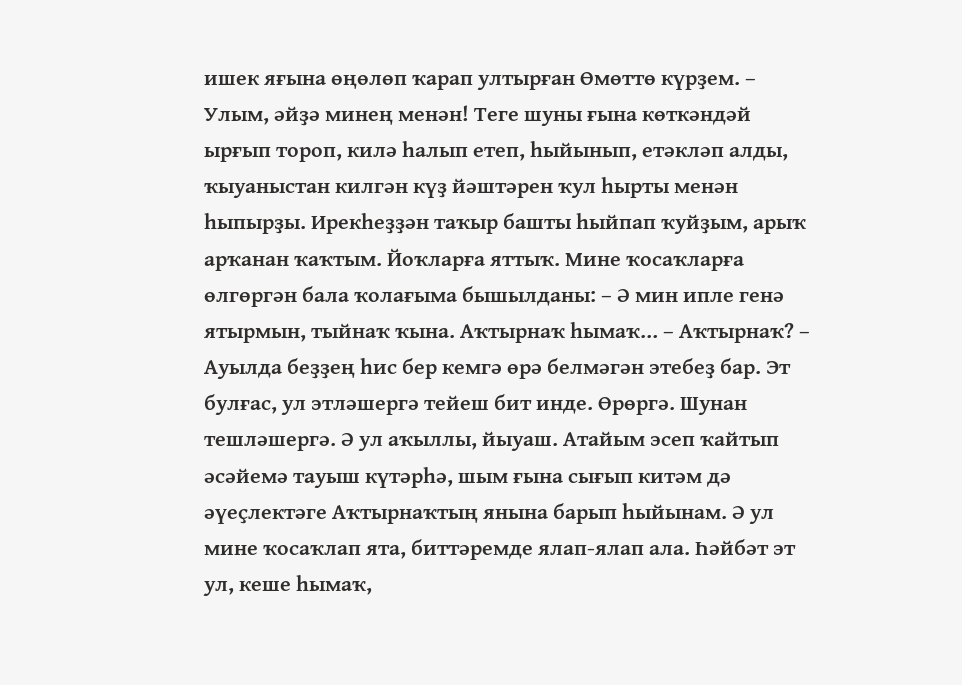ишек яғына өңөлөп ҡарап ултырған Өмөттө күрҙем. – Улым, әйҙә минең менән! Теге шуны ғына көткәндәй ырғып тороп, килә һалып етеп, һыйынып, етәкләп алды, ҡыуаныстан килгән күҙ йәштәрен ҡул һырты менән һыпырҙы. Ирекһеҙҙән таҡыр башты һыйпап ҡуйҙым, арыҡ арҡанан ҡаҡтым. Йоҡларға яттыҡ. Мине ҡосаҡларға өлгөргән бала ҡолағыма бышылданы: – Ә мин ипле генә ятырмын, тыйнаҡ ҡына. Аҡтырнаҡ һымаҡ… – Аҡтырнаҡ? – Ауылда беҙҙең һис бер кемгә өрә белмәгән этебеҙ бар. Эт булғас, ул этләшергә тейеш бит инде. Өрөргә. Шунан тешләшергә. Ә ул аҡыллы, йыуаш. Атайым эсеп ҡайтып әсәйемә тауыш күтәрһә, шым ғына сығып китәм дә әүеҫлектәге Аҡтырнаҡтың янына барып һыйынам. Ә ул мине ҡосаҡлап ята, биттәремде ялап-ялап ала. Һәйбәт эт ул, кеше һымаҡ,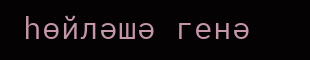һөйләшә генә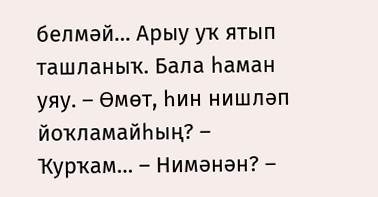белмәй… Арыу уҡ ятып ташланыҡ. Бала һаман уяу. – Өмөт, һин нишләп йоҡламайһың? – Ҡурҡам… – Нимәнән? –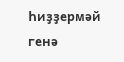Һиҙҙермәй генә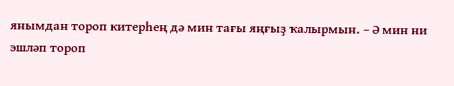янымдан тороп китерһең дә мин тағы яңғыҙ ҡалырмын. – Ә мин ни эшләп тороп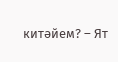китәйем? – Ят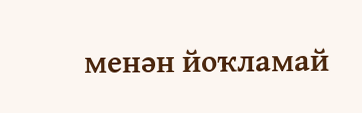менән йоҡламай